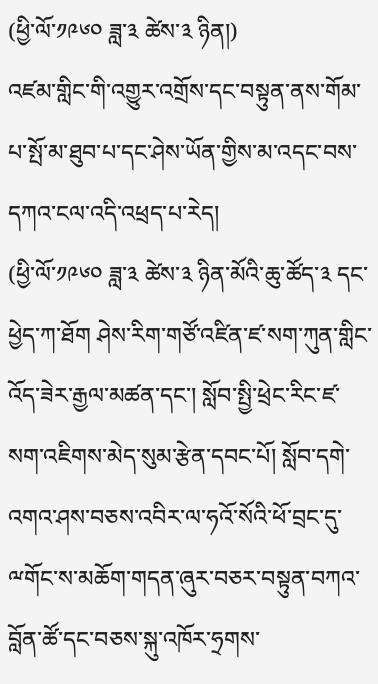(ཕྱི་ལོ་༡༩༦༠ ཟླ་༣ ཚེས་༣ ཉིན།)
འཛམ་གླིང་གི་འགྱུར་འགྲོས་དང་བསྟུན་ནས་གོམ་པ་སྤོ་མ་ཐུབ་པ་དང་ཤེས་ཡོན་གྱིས་མ་འདང་བས་དཀའ་ངལ་འདི་འཕྲད་པ་རེད།
(ཕྱི་ལོ་༡༩༦༠ ཟླ་༣ ཚེས་༣ ཉིན་མོའི་ཆུ་ཚོད་༣ དང་ཕྱེད་ཀ་ཐོག ཤེས་རིག་གཙོ་འཛིན་ཛ་སག་ཀུན་གླིང་འོད་ཟེར་རྒྱལ་མཚན་དང་། སློབ་སྤྱི་ཕྲེང་རིང་ཛ་སག་འཇིགས་མེད་སུམ་རྩེན་དབང་པོ། སློབ་དགེ་འགའ་ཤས་བཅས་འབིར་ལ་ཧའོ་སོའི་ཕོ་བྲང་དུ་ྋགོང་ས་མཆོག་གདན་ཞུར་བཅར་བསྟུན་བཀའ་བློན་ཚོ་དང་བཅས་སྐུ་འཁོར་ཧྲགས་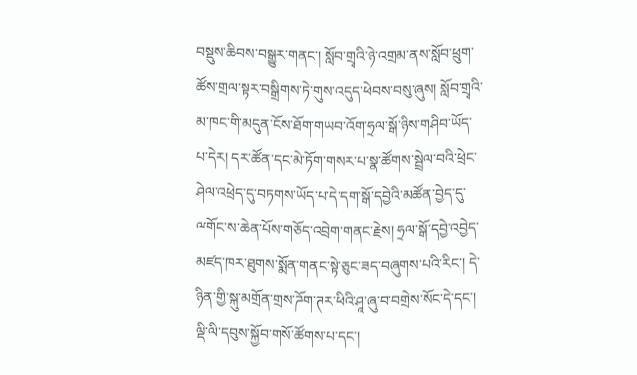བསྡུས་ཆིབས་བསྒྱུར་གནང་། སློབ་གྲྭའི་ཉེ་འགྲམ་ནས་སློབ་ཕྲུག་ཚོས་གྲལ་སྟར་བསྒྲིགས་ཏེ་གུས་འདུད་ཕེབས་བསུ་ཞུས། སློབ་གྲྭའི་མ་ཁང་གི་མདུན་ངོས་ཐོག་གཡབ་འོག་ཧྲལ་སྒོ་ཉིས་གཤིབ་ཡོད་པ་དེར། དར་ཚོན་དང་མེ་ཏོག་གསར་པ་སྣ་ཚོགས་སྦྲེལ་བའི་ཕྲེང་ཤེལ་འཕྲེད་དུ་བཏགས་ཡོད་པ་དེ་དག་སྒོ་དབྱེའི་མཚོན་བྱེད་དུ་ྋགོང་ས་ཆེན་པོས་གཅོད་འབྲེག་གནང་རྗེས། ཧྲལ་སྒོ་དབྱེ་འབྱེད་མཛད་ཁར་ཐུགས་སྨོན་གནང་སྟེ་ཅུང་ཟད་བཞུགས་པའི་རིང་། དེ་ཉིན་གྱི་སྐུ་མགྲོན་གྲས་ཌོག་ཊར་ཕིའི་ཤཱ་ཞུ་བ་བགྲེས་སོང་དེ་དང་། ལྡི་ལི་དབུས་སྐྱོབ་གསོ་ཚོགས་པ་དང་།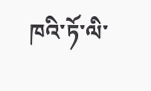ཁའི་ཏོ་ལི་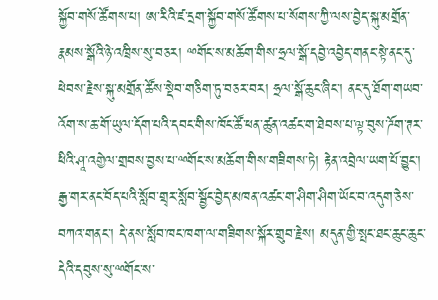སྐྱོབ་གསོ་ཚོགས་པ། ཨ་རིའི་ཛ་དྲག་སྐྱོབ་གསོ་ཚོགས་པ་སོགས་ཀྱི་ལས་བྱེད་སྐུ་མགྲོན་རྣམས་སྒོའི་ཉེ་འཁྲིས་སུ་བཅར། ྋགོང་ས་མཆོག་གིས་ཧྲལ་སྒོ་དབྱེ་འབྱེད་གནང་སྟེ་ནང་དུ་ཕེབས་རྗེས་སྐུ་མགྲོན་ཚོས་སྡེབ་གཅིག་ཏུ་བཅར་བར། ཧྲལ་སྒོ་ཆུང་ཞིང་། ནང་དུ་ཐོག་གཡབ་འོག་ས་ཆ་གོ་ཡུལ་དོག་པའི་དབང་གིས་ཁོང་ཚོ་ཕན་ཚུན་འཚང་ག་ཐེབས་པ་ལྟ་བུས་ཌོག་ཊར་ཕིའི་ཤཱ་འགྱེལ་གྲབས་བྱས་པ་ྋགོང་ས་མཆོག་གིས་གཟིགས་ཏེ། རྟེན་འབྲེལ་ཡག་པོ་བྱུང་། རྒྱ་གར་ནང་བོད་པའི་སློབ་གྲྭར་སློབ་སྦྱོང་བྱེད་མཁན་འཚང་ག་ཤིག་ཤིག་ཡོང་བ་འདུག་ཅེས་བཀའ་གནང་། དེ་ནས་སློབ་ཁང་ཁག་ལ་གཟིགས་སྐོར་གྲུབ་རྗེས། མདུན་གྱི་སྤང་ཐང་ཆུང་ཆུང་དེའི་དབུས་སུ་ྋགོང་ས་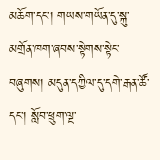མཆོག་དང་། གཡས་གཡོན་དུ་སྐུ་མགྲོན་ཁག་ཞབས་སྟེགས་སྟེང་བཞུགས། མདུན་དཀྱིལ་དུ་དགེ་རྒན་ཚོ་དང་། སློབ་ཕྲུག་ལྔ་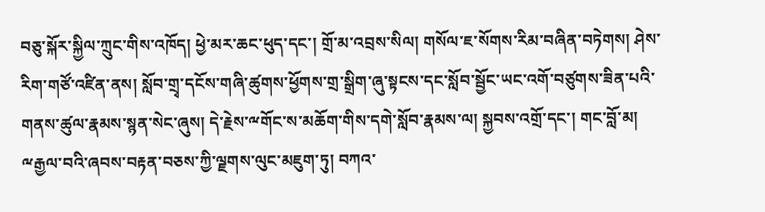བཅུ་སྐོར་སྐྱིལ་ཀྲུང་གིས་འཁོད། ཕྱེ་མར་ཆང་ཕུད་དང་། གྲོ་མ་འབྲས་སིལ། གསོལ་ཇ་སོགས་རིམ་བཞིན་བཏེགས། ཤེས་རིག་གཙོ་འཛིན་ནས། སློབ་གྲྭ་དངོས་གཞི་ཚུགས་ཕྱོགས་གྲ་སྒྲིག་ཞུ་སྟངས་དང་སློབ་སྦྱོང་ཡང་འགོ་བཙུགས་ཟིན་པའི་གནས་ཚུལ་རྣམས་སྙན་སེང་ཞུས། དེ་རྗེས་ྋགོང་ས་མཆོག་གིས་དགེ་སློབ་རྣམས་ལ། སྐྱབས་འགྲོ་དང་། གང་བློ་མ། ྋརྒྱལ་བའི་ཞབས་བརྟན་བཅས་ཀྱི་ལྗགས་ལུང་མཇུག་ཏུ། བཀའ་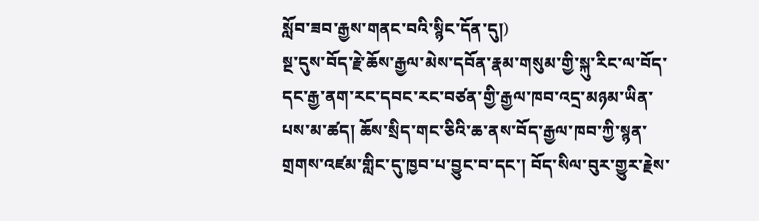སློབ་ཟབ་རྒྱས་གནང་བའི་སྙིང་དོན་དུ།)
སྔ་དུས་བོད་རྗེ་ཆོས་རྒྱལ་མེས་དབོན་རྣམ་གསུམ་གྱི་སྐུ་རིང་ལ་བོད་དང་རྒྱ་ནག་རང་དབང་རང་བཙན་གྱི་རྒྱལ་ཁབ་འདྲ་མཉམ་ཡིན་པས་མ་ཚད། ཆོས་སྲིད་གང་ཅིའི་ཆ་ནས་བོད་རྒྱལ་ཁབ་ཀྱི་སྙན་གྲགས་འཛམ་གླིང་དུ་ཁྱབ་པ་བྱུང་བ་དང་། བོད་སིལ་བུར་གྱུར་རྗེས་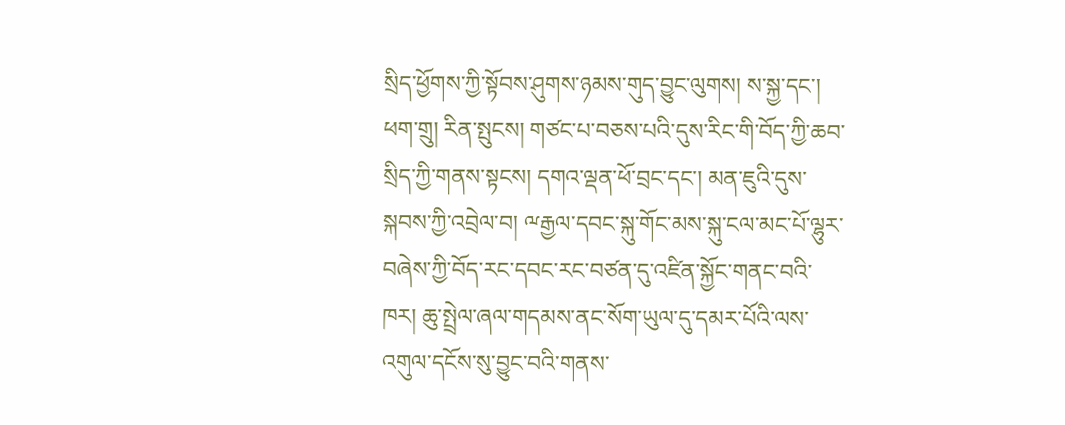སྲིད་ཕྱོགས་ཀྱི་སྟོབས་ཤུགས་ཉམས་གུད་བྱུང་ལུགས། ས་སྐྱ་དང་། ཕག་གྲུ། རིན་སྤུངས། གཙང་པ་བཅས་པའི་དུས་རིང་གི་བོད་ཀྱི་ཆབ་སྲིད་ཀྱི་གནས་སྟངས། དགའ་ལྡན་ཕོ་བྲང་དང་། མན་ཇུའི་དུས་སྐབས་ཀྱི་འབྲེལ་བ། ྋརྒྱལ་དབང་སྐུ་གོང་མས་སྐུ་ངལ་མང་པོ་ལྷུར་བཞེས་ཀྱི་བོད་རང་དབང་རང་བཙན་དུ་འཛིན་སྐྱོང་གནང་བའི་ཁར། ཆུ་སྤྲེལ་ཞལ་གདམས་ནང་སོག་ཡུལ་དུ་དམར་པོའི་ལས་འགུལ་དངོས་སུ་བྱུང་བའི་གནས་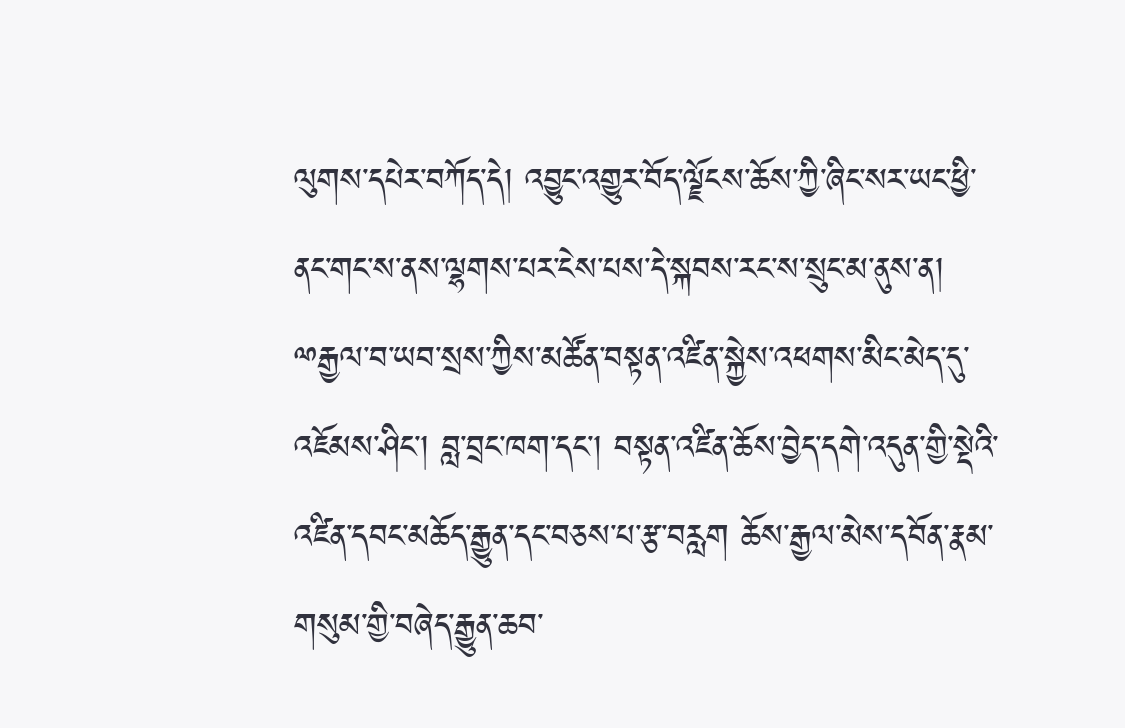ལུགས་དཔེར་བཀོད་དེ། འབྱུང་འགྱུར་བོད་ལྗོངས་ཆོས་ཀྱི་ཞིང་སར་ཡང་ཕྱི་ནང་གང་ས་ནས་ལྷགས་པར་ངེས་པས་དེ་སྐབས་རང་ས་སྲུང་མ་ནུས་ན། ྋརྒྱལ་བ་ཡབ་སྲས་ཀྱིས་མཚོན་བསྟན་འཛིན་སྐྱེས་འཕགས་མིང་མེད་དུ་འཇོམས་ཤིང་། བླ་བྲང་ཁག་དང་། བསྟན་འཛིན་ཆོས་བྱེད་དགེ་འདུན་གྱི་སྡེའི་འཛིན་དབང་མཆོད་རྒྱུན་དང་བཅས་པ་རྩ་བརླག ཆོས་རྒྱལ་མེས་དབོན་རྣམ་གསུམ་གྱི་བཞེད་རྒྱུན་ཆབ་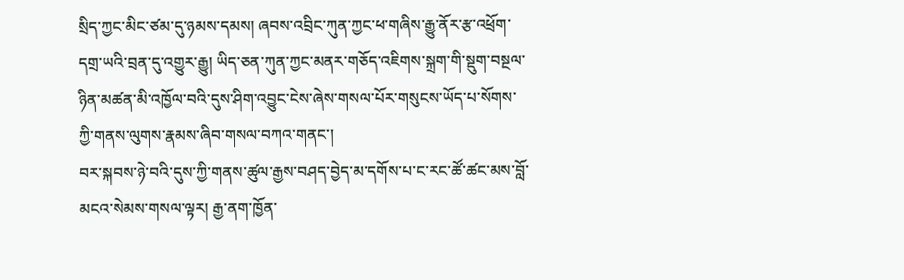སྲིད་ཀྱང་མིང་ཙམ་དུ་ཉམས་དམས། ཞབས་འབྲིང་ཀུན་ཀྱང་ཕ་གཞིས་རྒྱུ་ནོར་རྩ་འཕྲོག་དགྲ་ཡའི་བྲན་དུ་འགྱུར་རྒྱུ། ཡིད་ཅན་ཀུན་ཀྱང་མནར་གཅོད་འཇིགས་སྐྲག་གི་སྡུག་བསྔལ་ཉིན་མཚན་མི་འཁྱོལ་བའི་དུས་ཤིག་འབྱུང་ངེས་ཞེས་གསལ་པོར་གསུངས་ཡོད་པ་སོགས་ཀྱི་གནས་ལུགས་རྣམས་ཞིབ་གསལ་བཀའ་གནང་།
བར་སྐབས་ཉེ་བའི་དུས་ཀྱི་གནས་ཚུལ་རྒྱས་བཤད་བྱེད་མ་དགོས་པ་ང་རང་ཚོ་ཚང་མས་བློ་མངའ་སེམས་གསལ་ལྟར། རྒྱ་ནག་ཁྱོན་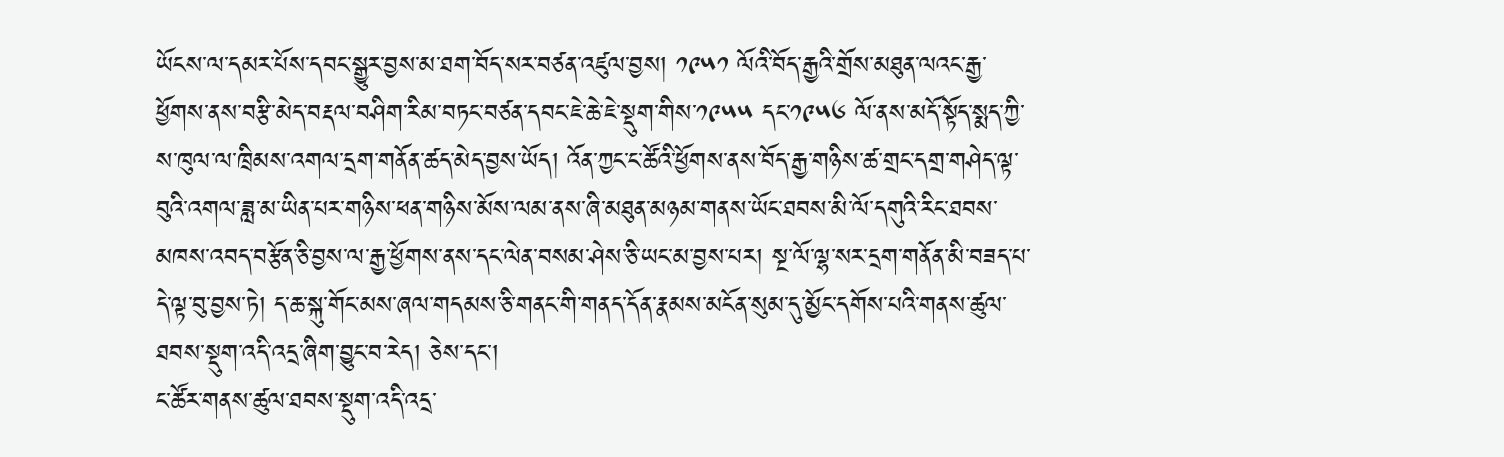ཡོངས་ལ་དམར་པོས་དབང་སྒྱུར་བྱས་མ་ཐག་བོད་སར་བཙན་འཛུལ་བྱས། ༡༩༥༡ ལོའི་བོད་རྒྱའི་གྲོས་མཐུན་ལའང་རྒྱ་ཕྱོགས་ནས་བརྩི་མེད་བརྡལ་བཤིག་རིམ་བཏང་བཙན་དབང་ཇེ་ཆེ་ཇེ་སྡུག་གིས་༡༩༥༥ དང་༡༩༥༦ ལོ་ནས་མདོ་སྟོད་སྨད་ཀྱི་ས་ཁུལ་ལ་ཁྲིམས་འགལ་དྲག་གནོན་ཚད་མེད་བྱས་ཡོད། འོན་ཀྱང་ང་ཚོའི་ཕྱོགས་ནས་བོད་རྒྱ་གཉིས་ཚ་གྲང་དགྲ་གཤེད་ལྟ་བུའི་འགལ་ཟླ་མ་ཡིན་པར་གཉིས་ཕན་གཉིས་མོས་ལམ་ནས་ཞི་མཐུན་མཉམ་གནས་ཡོང་ཐབས་མི་ལོ་དགུའི་རིང་ཐབས་མཁས་འབད་བརྩོན་ཅི་བྱས་ལ་རྒྱ་ཕྱོགས་ནས་དང་ལེན་བསམ་ཤེས་ཅི་ཡང་མ་བྱས་པར། སྔ་ལོ་ལྷ་སར་དྲག་གནོན་མི་བཟད་པ་དེ་ལྟ་བུ་བྱས་ཏེ། ད་ཆ་སྐུ་གོང་མས་ཞལ་གདམས་ཅི་གནང་གི་གནད་དོན་རྣམས་མངོན་སུམ་དུ་མྱོང་དགོས་པའི་གནས་ཚུལ་ཐབས་སྡུག་འདི་འདྲ་ཞིག་བྱུང་བ་རེད། ཅེས་དང་།
ང་ཚོར་གནས་ཚུལ་ཐབས་སྡུག་འདི་འདྲ་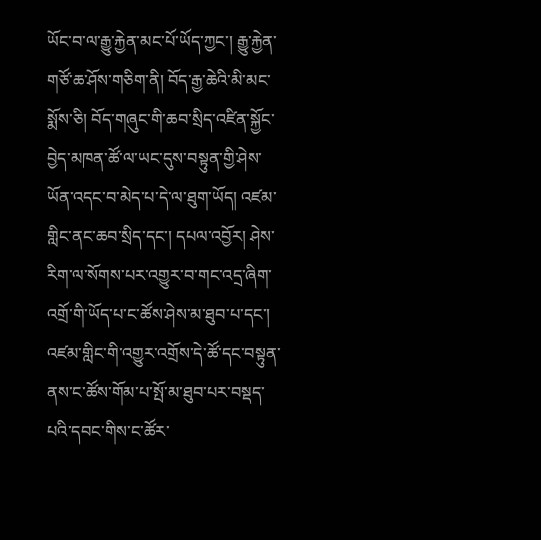ཡོང་བ་ལ་རྒྱུ་རྐྱེན་མང་པོ་ཡོད་ཀྱང་། རྒྱུ་རྐྱེན་གཙོ་ཆ་ཤོས་གཅིག་ནི། བོད་རྒྱ་ཆེའི་མི་མང་སྨོས་ཅི། བོད་གཞུང་གི་ཆབ་སྲིད་འཛིན་སྐྱོང་བྱེད་མཁན་ཚོ་ལ་ཡང་དུས་བསྟུན་གྱི་ཤེས་ཡོན་འདང་བ་མེད་པ་དེ་ལ་ཐུག་ཡོད། འཛམ་གླིང་ནང་ཆབ་སྲིད་དང་། དཔལ་འབྱོར། ཤེས་རིག་ལ་སོགས་པར་འགྱུར་བ་གང་འདྲ་ཞིག་འགྲོ་གི་ཡོད་པ་ང་ཚོས་ཤེས་མ་ཐུབ་པ་དང་། འཛམ་གླིང་གི་འགྱུར་འགྲོས་དེ་ཚོ་དང་བསྟུན་ནས་ང་ཚོས་གོམ་པ་སྤོ་མ་ཐུབ་པར་བསྡད་པའི་དབང་གིས་ང་ཚོར་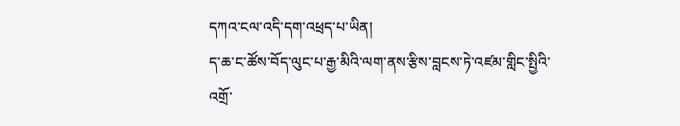དཀའ་ངལ་འདི་དག་འཕྲད་པ་ཡིན།
ད་ཆ་ང་ཚོས་བོད་ལུང་པ་རྒྱ་མིའི་ལག་ནས་རྩིས་བླངས་ཏེ་འཛམ་གླིང་སྤྱིའི་འགྲོ་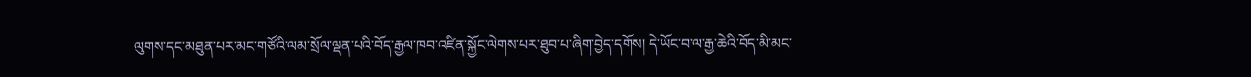ལུགས་དང་མཐུན་པར་མང་གཙོའི་ལམ་སྲོལ་ལྡན་པའི་བོད་རྒྱལ་ཁབ་འཛིན་སྐྱོང་ལེགས་པར་ཐུབ་པ་ཞིག་བྱེད་དགོས། དེ་ཡོང་བ་ལ་རྒྱ་ཆེའི་བོད་མི་མང་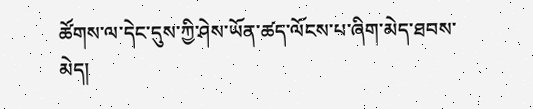ཚོགས་ལ་དེང་དུས་ཀྱི་ཤེས་ཡོན་ཚད་ལོངས་པ་ཞིག་མེད་ཐབས་མེད།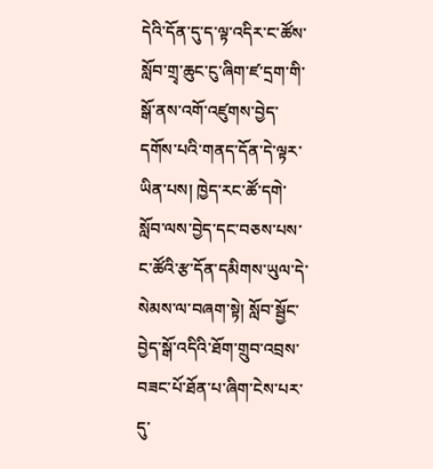དེའི་དོན་དུ་ད་ལྟ་འདིར་ང་ཚོས་སློབ་གྲྭ་ཆུང་ངུ་ཞིག་ཛ་དྲག་གི་སྒོ་ནས་འགོ་འཛུགས་བྱེད་དགོས་པའི་གནད་དོན་དེ་ལྟར་ཡིན་པས། ཁྱེད་རང་ཚོ་དགེ་སློབ་ལས་བྱེད་དང་བཅས་པས་ང་ཚོའི་རྩ་དོན་དམིགས་ཡུལ་དེ་སེམས་ལ་བཞག་སྟེ། སློབ་སྦྱོང་བྱེད་སྒོ་འདིའི་ཐོག་གྲུབ་འབྲས་བཟང་པོ་ཐོན་པ་ཞིག་ངེས་པར་དུ་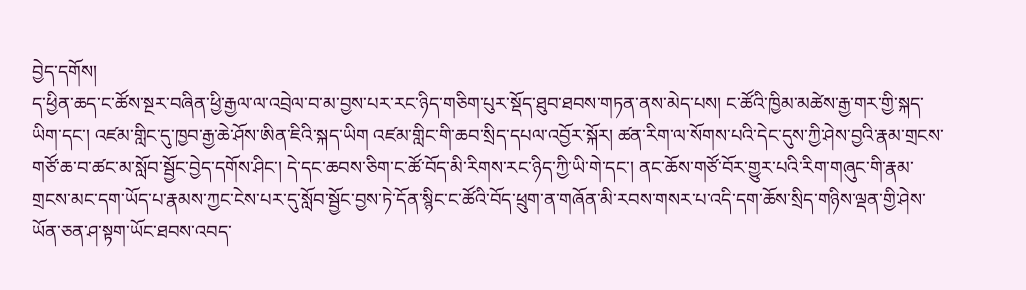བྱེད་དགོས།
ད་ཕྱིན་ཆད་ང་ཚོས་སྔར་བཞིན་ཕྱི་རྒྱལ་ལ་འབྲེལ་བ་མ་བྱས་པར་རང་ཉིད་གཅིག་པུར་སྡོད་ཐུབ་ཐབས་གཏན་ནས་མེད་པས། ང་ཚོའི་ཁྱིམ་མཚེས་རྒྱ་གར་གྱི་སྐད་ཡིག་དང་། འཛམ་གླིང་དུ་ཁྱབ་རྒྱ་ཆེ་ཤོས་ཨིན་ཇིའི་སྐད་ཡིག འཛམ་གླིང་གི་ཆབ་སྲིད་དཔལ་འབྱོར་སྐོར། ཚན་རིག་ལ་སོགས་པའི་དེང་དུས་ཀྱི་ཤེས་བྱའི་རྣམ་གྲངས་གཙོ་ཆ་བ་ཚང་མ་སློབ་སྦྱོང་བྱེད་དགོས་ཤིང་། དེ་དང་ཆབས་ཅིག་ང་ཚོ་བོད་མི་རིགས་རང་ཉིད་ཀྱི་ཡི་གེ་དང་། ནང་ཆོས་གཙོ་བོར་གྱུར་པའི་རིག་གཞུང་གི་རྣམ་གྲངས་མང་དག་ཡོད་པ་རྣམས་ཀྱང་ངེས་པར་དུ་སློབ་སྦྱོང་བྱས་ཏེ་དོན་སྙིང་ང་ཚོའི་བོད་ཕྲུག་ན་གཞོན་མི་རབས་གསར་པ་འདི་དག་ཆོས་སྲིད་གཉིས་ལྡན་གྱི་ཤེས་ཡོན་ཅན་ཤ་སྟག་ཡོང་ཐབས་འབད་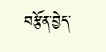བརྩོན་བྱེད་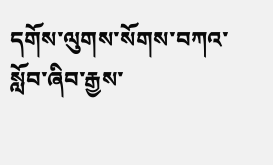དགོས་ལུགས་སོགས་བཀའ་སློབ་ཞིབ་རྒྱས་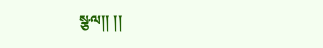སྩལ།། །།